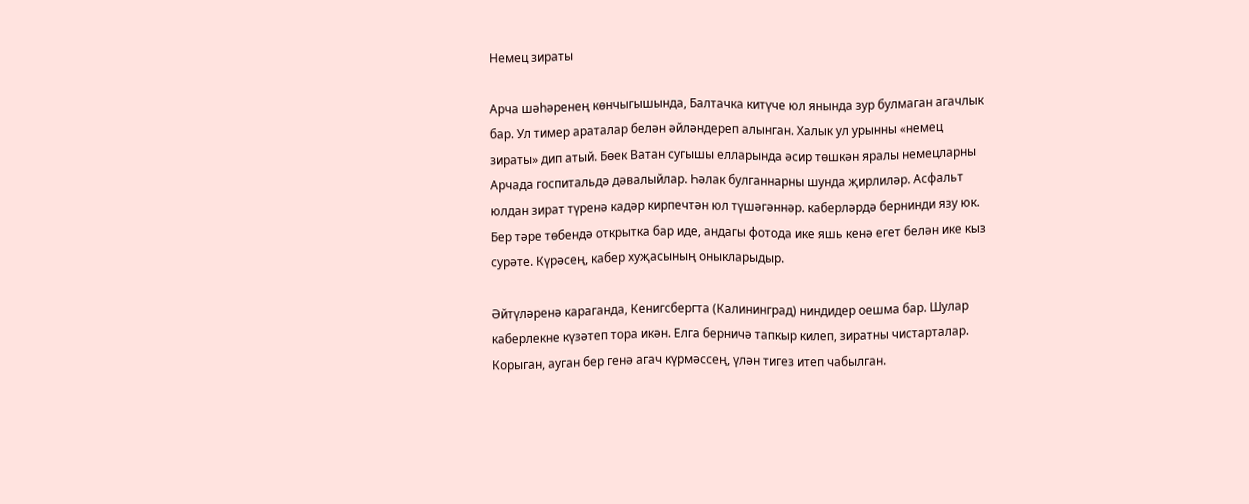Немец зираты

Арча шәһәренең көнчыгышында, Балтачка китүче юл янында зур булмаган агачлык бар. Ул тимер араталар белән әйләндереп алынган. Халык ул урынны «немец зираты» дип атый. Бөек Ватан сугышы елларында әсир төшкән яралы немецларны Арчада госпитальдә дәвалыйлар. Һәлак булганнарны шунда җирлиләр. Асфальт юлдан зират түренә кадәр кирпечтән юл түшәгәннәр. каберләрдә бернинди язу юк. Бер тәре төбендә открытка бар иде, андагы фотода ике яшь кенә егет белән ике кыз сурәте. Күрәсең, кабер хуҗасының оныкларыдыр.

Әйтүләренә караганда, Кенигсбергта (Калининград) ниндидер оешма бар. Шулар каберлекне күзәтеп тора икән. Елга берничә тапкыр килеп, зиратны чистарталар. Корыган, ауган бер генә агач күрмәссең, үлән тигез итеп чабылган.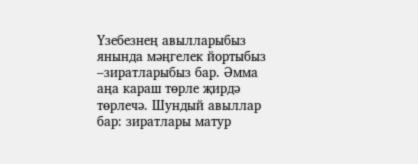Үзебезнең авылларыбыз янында мәңгелек йортыбыз –зиратларыбыз бар. Әмма аңа караш төрле җирдә төрлечә. Шундый авыллар бар: зиратлары матур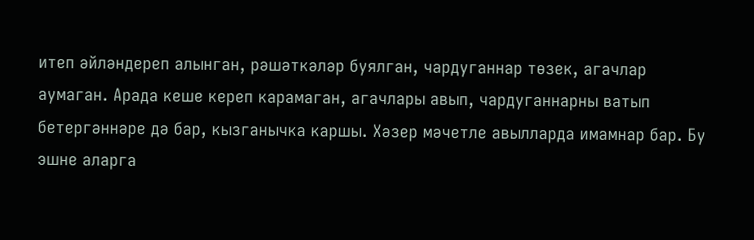итеп әйләндереп алынган, рәшәткәләр буялган, чардуганнар төзек, агачлар аумаган. Арада кеше кереп карамаган, агачлары авып, чардуганнарны ватып бетергәннәре дә бар, кызганычка каршы. Хәзер мәчетле авылларда имамнар бар. Бу эшне аларга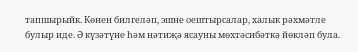тапшырыйк. Көнен билгеләп, эшне оештырсалар, халык рәхмәтле булыр иде. Ә күзәтүне һәм нәтиҗә ясауны мөхтәсибәткә йөкләп була.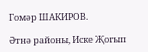Гомәр ШАКИРОВ.

Әтнә районы, Иске Җогып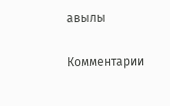авылы

Комментарии